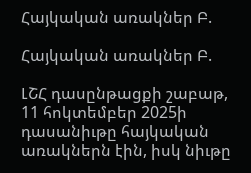Հայկական առակներ Բ.

Հայկական առակներ Բ.

ԼՇՀ դասընթացքի շաբաթ, 11 հոկտեմբեր 2025ի դասանիւթը հայկական առակներն էին, իսկ նիւթը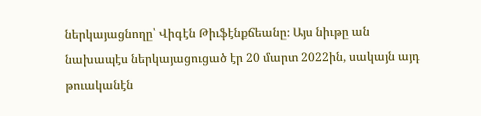ներկայացնողը՝ Վիգէն Թիւֆէնքճեանը։ Այս նիւթը ան նախապէս ներկայացուցած էր 20 մարտ 2022ին, սակայն այդ թուականէն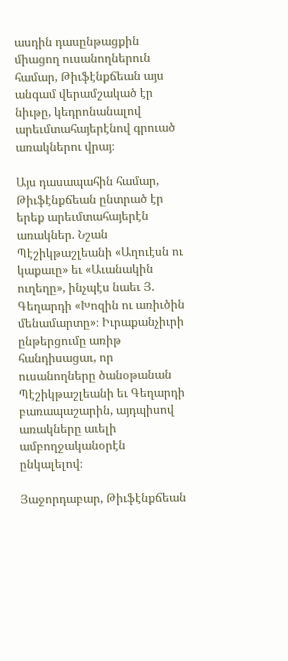ասդին դասընթացքին միացող ուսանողներուն համար, Թիւֆէնքճեան այս անգամ վերամշակած էր նիւթը, կեդրոնանալով արեւմտահայերէնով գրուած առակներու վրայ։

Այս դասապահին համար, Թիւֆէնքճեան ընտրած էր երեք արեւմտահայերէն առակներ. Նշան Պէշիկթաշլեանի «Աղուէսն ու կաքաւը» եւ «Աւանակին ուղեղը», ինչպէս նաեւ Յ. Գեղարդի «Խոզին ու առիւծին մենամարտը»։ Իւրաքանչիւրի ընթերցումը առիթ հանդիսացաւ, որ ուսանողները ծանօթանան Պէշիկթաշլեանի եւ Գեղարդի բառապաշարին, այդպիսով առակները աւելի ամբողջականօրէն ընկալելով։

Յաջորդաբար, Թիւֆէնքճեան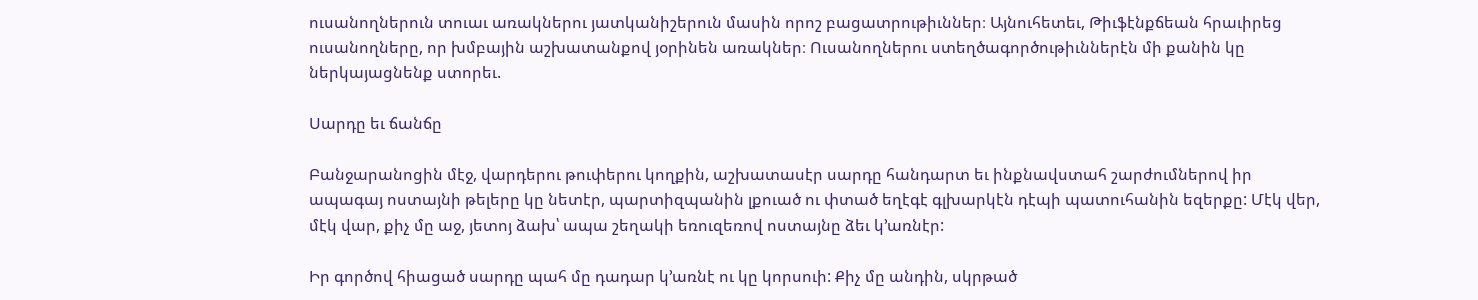ուսանողներուն տուաւ առակներու յատկանիշերուն մասին որոշ բացատրութիւններ։ Այնուհետեւ, Թիւֆէնքճեան հրաւիրեց ուսանողները, որ խմբային աշխատանքով յօրինեն առակներ։ Ուսանողներու ստեղծագործութիւններէն մի քանին կը ներկայացնենք ստորեւ.

Սարդը եւ ճանճը

Բանջարանոցին մէջ, վարդերու թուփերու կողքին, աշխատասէր սարդը հանդարտ եւ ինքնավստահ շարժումներով իր ապագայ ոստայնի թելերը կը նետէր, պարտիզպանին լքուած ու փտած եղէգէ գլխարկէն դէպի պատուհանին եզերքը: Մէկ վեր, մէկ վար, քիչ մը աջ, յետոյ ձախ՝ ապա շեղակի եռուզեռով ոստայնը ձեւ կ’առնէր:

Իր գործով հիացած սարդը պահ մը դադար կ’առնէ ու կը կորսուի: Քիչ մը անդին, սկրթած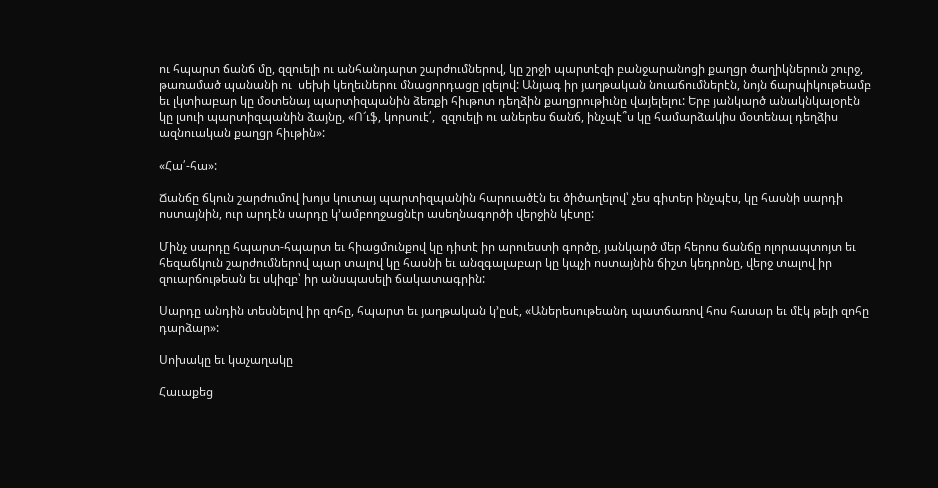ու հպարտ ճանճ մը, զզուելի ու անհանդարտ շարժումներով, կը շրջի պարտէզի բանջարանոցի քաղցր ծաղիկներուն շուրջ, թառամած պանանի ու  սեխի կեղեւներու մնացորդացը լզելով: Անյագ իր յաղթական նուաճումներէն, նոյն ճարպիկութեամբ եւ լկտիաբար կը մօտենայ պարտիզպանին ձեռքի հիւթոտ դեղձին քաղցրութիւնը վայելելու: Երբ յանկարծ անակնկալօրէն կը լսուի պարտիզպանին ձայնը, «Ո՜ւֆ, կորսուէ՛,  զզուելի ու աներես ճանճ, ինչպէ՞ս կը համարձակիս մօտենալ դեղձիս ազնուական քաղցր հիւթին»:

«Հա՛-հա»:

Ճանճը ճկուն շարժումով խոյս կուտայ պարտիզպանին հարուածէն եւ ծիծաղելով՝ չես գիտեր ինչպէս, կը հասնի սարդի ոստայնին, ուր արդէն սարդը կ’ամբողջացնէր ասեղնագործի վերջին կէտը:

Մինչ սարդը հպարտ-հպարտ եւ հիացմունքով կը դիտէ իր արուեստի գործը, յանկարծ մեր հերոս ճանճը ոլորապտոյտ եւ հեզաճկուն շարժումներով պար տալով կը հասնի եւ անզգալաբար կը կպչի ոստայնին ճիշտ կեդրոնը, վերջ տալով իր զուարճութեան եւ սկիզբ՝ իր անսպասելի ճակատագրին:

Սարդը անդին տեսնելով իր զոհը, հպարտ եւ յաղթական կ’ըսէ, «Աներեսութեանդ պատճառով հոս հասար եւ մէկ թելի զոհը դարձար»:

Սոխակը եւ կաչաղակը

Հաւաքեց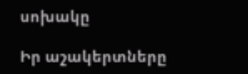սոխակը

Իր աշակերտները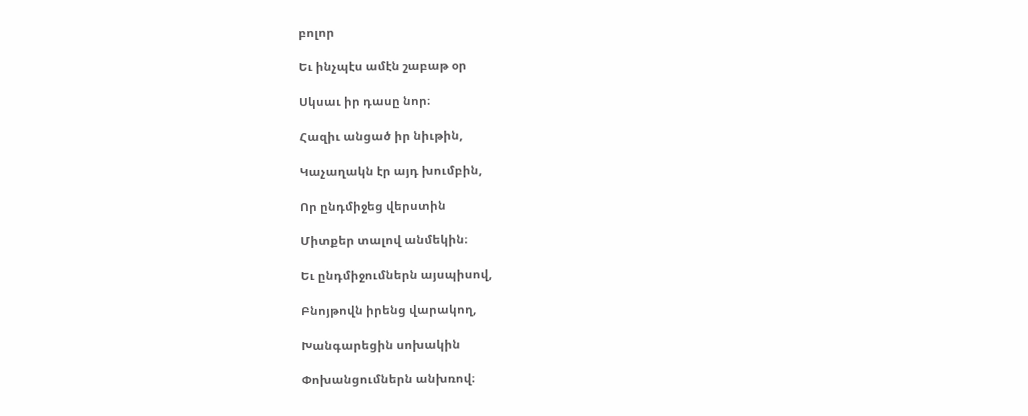բոլոր

Եւ ինչպէս ամէն շաբաթ օր

Սկսաւ իր դասը նոր։

Հազիւ անցած իր նիւթին,

Կաչաղակն էր այդ խումբին,

Որ ընդմիջեց վերստին

Միտքեր տալով անմեկին։

Եւ ընդմիջումներն այսպիսով,

Բնոյթովն իրենց վարակող,

Խանգարեցին սոխակին

Փոխանցումներն անխռով։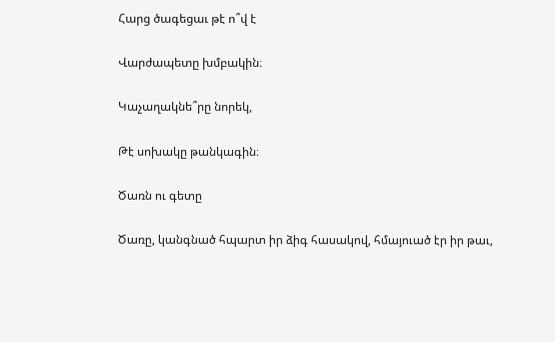Հարց ծագեցաւ թէ ո՞վ է

Վարժապետը խմբակին։

Կաչաղակնե՞րը նորեկ,

Թէ սոխակը թանկագին։

Ծառն ու գետը

Ծառը, կանգնած հպարտ իր ձիգ հասակով, հմայուած էր իր թաւ,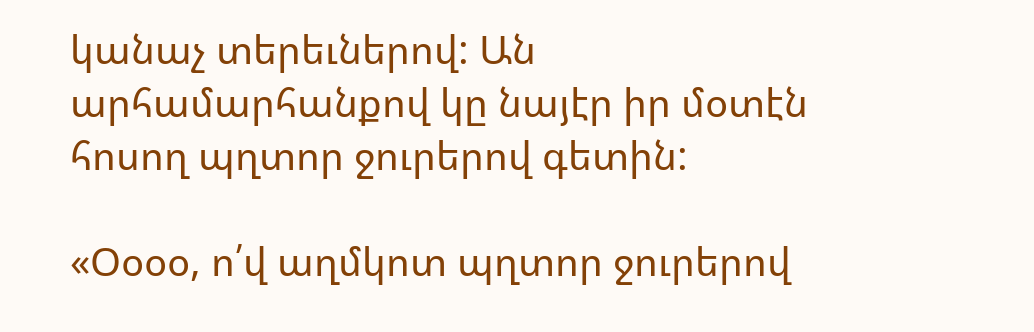կանաչ տերեւներով: Ան արհամարհանքով կը նայէր իր մօտէն հոսող պղտոր ջուրերով գետին:

«Օօօօ, ո՛վ աղմկոտ պղտոր ջուրերով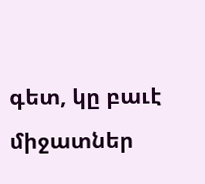գետ, կը բաւէ միջատներ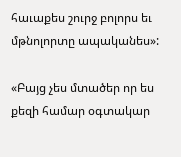հաւաքես շուրջ բոլորս եւ մթնոլորտը ապականես»:

«Բայց չես մտածեր որ ես քեզի համար օգտակար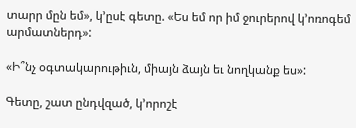տարր մըն եմ», կ՚ըսէ գետը. «Ես եմ որ իմ ջուրերով կ՚ոռոգեմ արմատներդ»:

«Ի՞նչ օգտակարութիւն, միայն ձայն եւ նողկանք ես»:

Գետը, շատ ընդվզած, կ՚որոշէ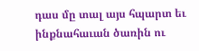դաս մը տալ այս հպարտ եւ ինքնահաւան ծառին ու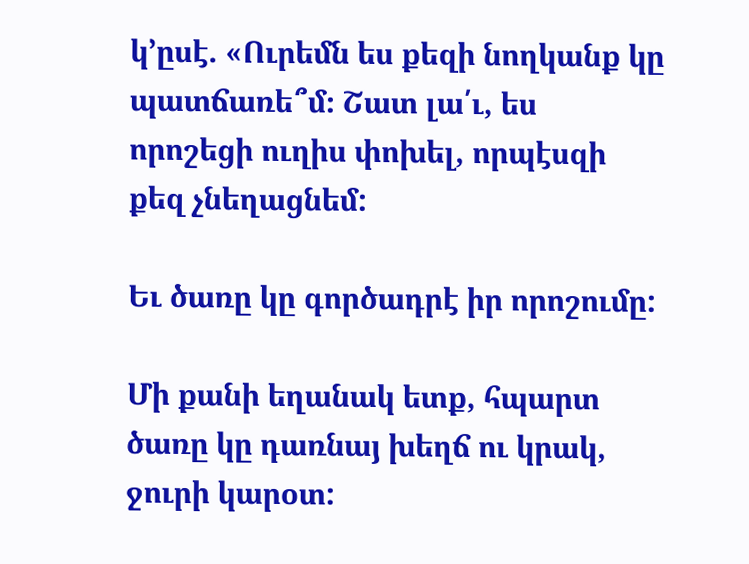կ՚ըսէ. «Ուրեմն ես քեզի նողկանք կը պատճառե՞մ։ Շատ լա՛ւ, ես որոշեցի ուղիս փոխել, որպէսզի քեզ չնեղացնեմ:

Եւ ծառը կը գործադրէ իր որոշումը:

Մի քանի եղանակ ետք, հպարտ ծառը կը դառնայ խեղճ ու կրակ, ջուրի կարօտ: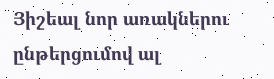Յիշեալ նոր առակներու ընթերցումով ալ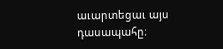աւարտեցաւ այս դասապահը։